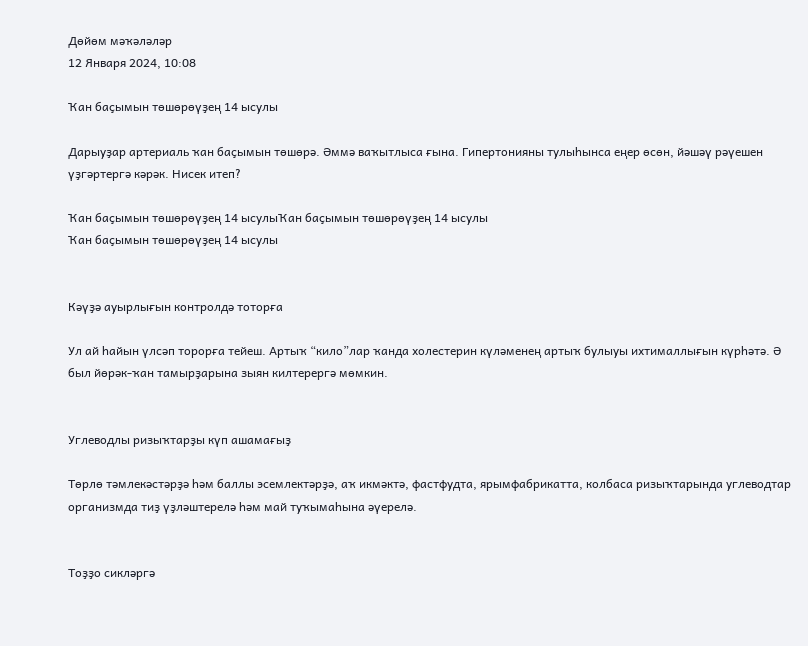Дөйөм мәҡәләләр
12 Января 2024, 10:08

Ҡан баҫымын төшөрөүҙең 14 ысулы

Дарыуҙар артериаль ҡан баҫымын төшөрә. Әммә ваҡытлыса ғына. Гипертонияны тулыһынса еңер өсөн, йәшәү рәүешен үҙгәртергә кәрәк. Нисек итеп?

Ҡан баҫымын төшөрөүҙең 14 ысулыҠан баҫымын төшөрөүҙең 14 ысулы
Ҡан баҫымын төшөрөүҙең 14 ысулы


Кәүҙә ауырлығын контролдә тоторға

Ул ай һайын үлсәп торорға тейеш. Артыҡ “кило”лар ҡанда холестерин күләменең артыҡ булыуы ихтималлығын күрһәтә. Ә был йөрәк-ҡан тамырҙарына зыян килтерергә мөмкин.


Углеводлы ризыҡтарҙы күп ашамағыҙ

Төрлө тәмлекәстәрҙә һәм баллы эсемлектәрҙә, аҡ икмәктә, фастфудта, ярымфабрикатта, колбаса ризыҡтарында углеводтар организмда тиҙ үҙләштерелә һәм май туҡымаһына әүерелә.


Тоҙҙо сикләргә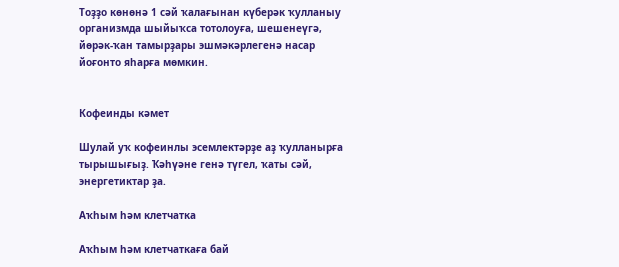Тоҙҙо көнөнә 1 сәй ҡалағынан күберәк ҡулланыу организмда шыйыҡса тотолоуға, шешенеүгә, йөрәк-ҡан тамырҙары эшмәкәрлегенә насар йоғонто яһарға мөмкин.


Кофеинды кәмет

Шулай уҡ кофеинлы эсемлектәрҙе аҙ ҡулланырға тырышығыҙ. Ҡәһүәне генә түгел, ҡаты сәй, энергетиктар ҙа.

Аҡһым һәм клетчатка

Аҡһым һәм клетчаткаға бай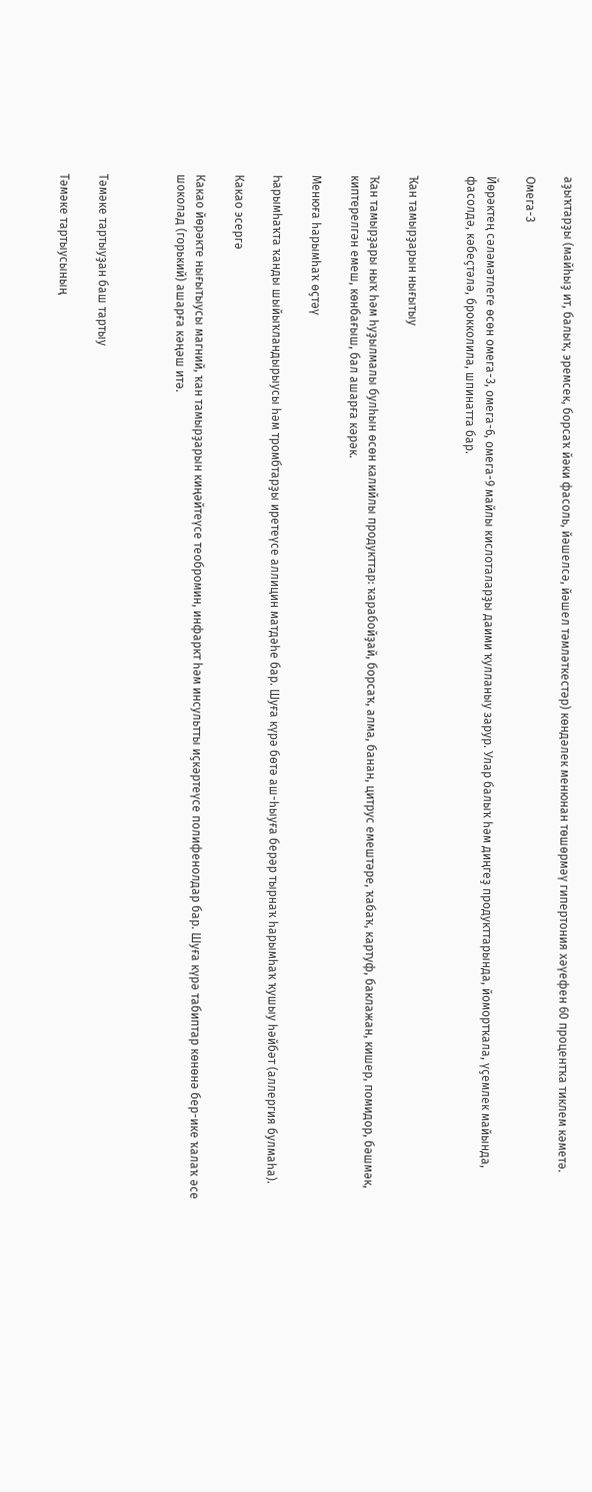аҙыҡтарҙы (майһыҙ ит, балыҡ, эремсек, борсаҡ йәки фасоль, йәшелсә, йәшел тәмләткестәр) көндәлек менюнан төшөрмәү гипертония хәүефен 60 процентҡа тиклем кәметә.

Омега-3

Йөрәктең сәләмәтлеге өсөн омега-3, омега-6, омега-9 майлы кислоталарҙы даими ҡулланыу зарур. Улар балыҡ һәм диңгеҙ продукттарында, йомортҡала, үҫемлек майында, фасолдә, кәбеҫтәлә, брокколила, шпинатта бар.


Ҡан тамырҙарын нығытыу

Ҡан тамырҙары ныҡ һәм һуҙылмалы булһын өсөн калийлы продукттар: ҡарабойҙай, борсаҡ, алма, банан, цитрус емештәре, ҡабаҡ, картуф, баклажан, кишер, помидор, бәшмәк, киптерелгән емеш, көнбағыш, бал ашарға кәрәк.

Менюға һарымһаҡ өҫтәү

Һарымһаҡта ҡанды шыйыҡландырыусы һәм тромбтарҙы иретеүсе аллицин матдәһе бар. Шуға күрә бөтә аш-һыуға берәр тырнаҡ һарымһаҡ ҡушыу һәйбәт (аллергия булмаһа).

Какао эсергә

Какао йөрәкте нығытыусы магний, ҡан тамырҙарын киңәйтеүсе теобромин, инфаркт һәм инсультты иҫкәртеүсе полифенолдар бар. Шуға күрә табиптар көнөнә бер-ике ҡалаҡ әсе шоколад (горький) ашарға кәңәш итә.



Тәмәке тартыуҙан баш тартыу

Тәмәке тартыусының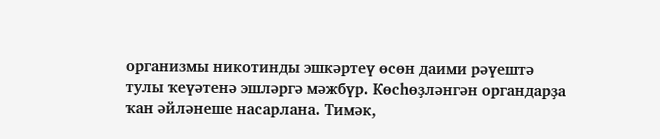организмы никотинды эшкәртеү өсөн даими рәүештә тулы ҡеүәтенә эшләргә мәжбүр. Көсһөҙләнгән органдарҙа ҡан әйләнеше насарлана. Тимәк,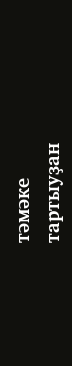тәмәке тартыуҙан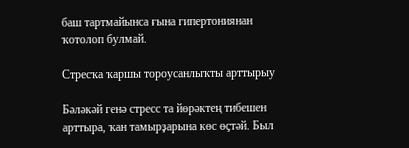баш тартмайынса ғына гипертониянан ҡотолоп булмай.

Стресҡа ҡаршы тороусанлыҡты арттырыу

Бәләкәй генә стресс та йөрәктең тибешен арттыра, ҡан тамырҙарына көс өҫтәй. Был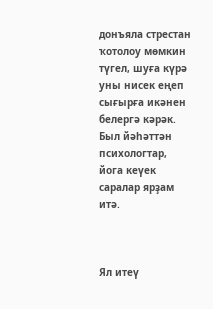донъяла стрестан ҡотолоу мөмкин түгел, шуға күрә уны нисек еңеп сығырға икәнен белергә кәрәк. Был йәһәттән психологтар, йога кеүек саралар ярҙам итә.



Ял итеү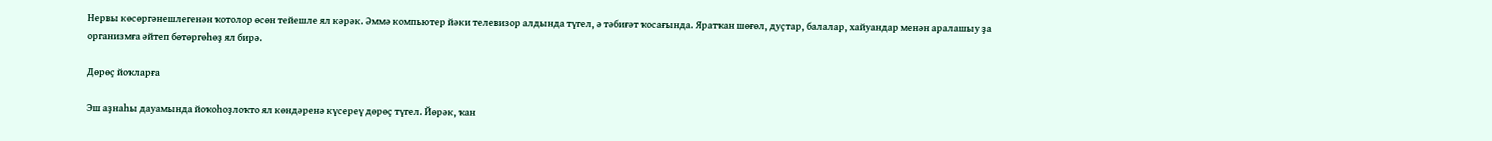Нервы көсөргәнешлегенән ҡотолор өсөн тейешле ял кәрәк. Әммә компьютер йәки телевизор алдында түгел, ә тәбиғәт ҡосағында. Яратҡан шөғөл, дуҫтар, балалар, хайуандар менән аралашыу ҙа организмға әйтеп бөтөргөһөҙ ял бирә.

Дөрөҫ йоҡларға

Эш аҙнаһы дауамында йоҡоһоҙлоҡто ял көндәренә күсереү дөрөҫ түгел. Йөрәк, ҡан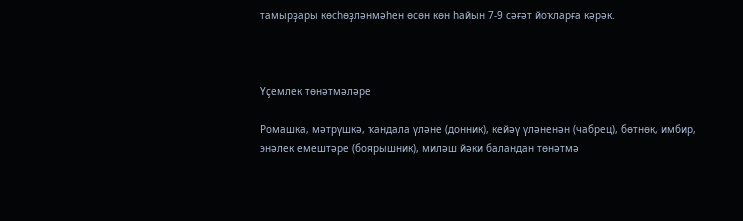тамырҙары көсһөҙләнмәһен өсөн көн һайын 7-9 сәғәт йоҡларға кәрәк.



Үҫемлек төнәтмәләре

Ромашка, мәтрүшкә, ҡандала үләне (донник), кейәү үләненән (чабрец), бөтнөк, имбир, энәлек емештәре (боярышник), миләш йәки баландан төнәтмә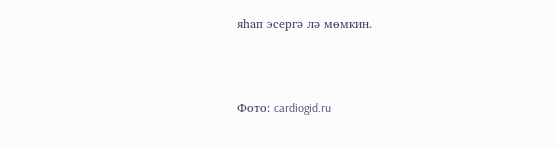яһап эсергә лә мөмкин.



Фото: cardiogid.ru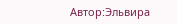Автор:Эльвира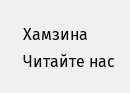Хамзина
Читайте нас